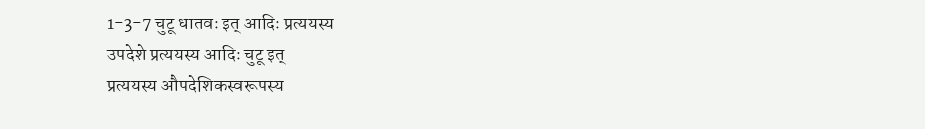1-3-7 चुटू धातवः इत् आदिः प्रत्ययस्य
उपदेशे प्रत्ययस्य आदिः चुटू इत्
प्रत्ययस्य औपदेशिकस्वरूपस्य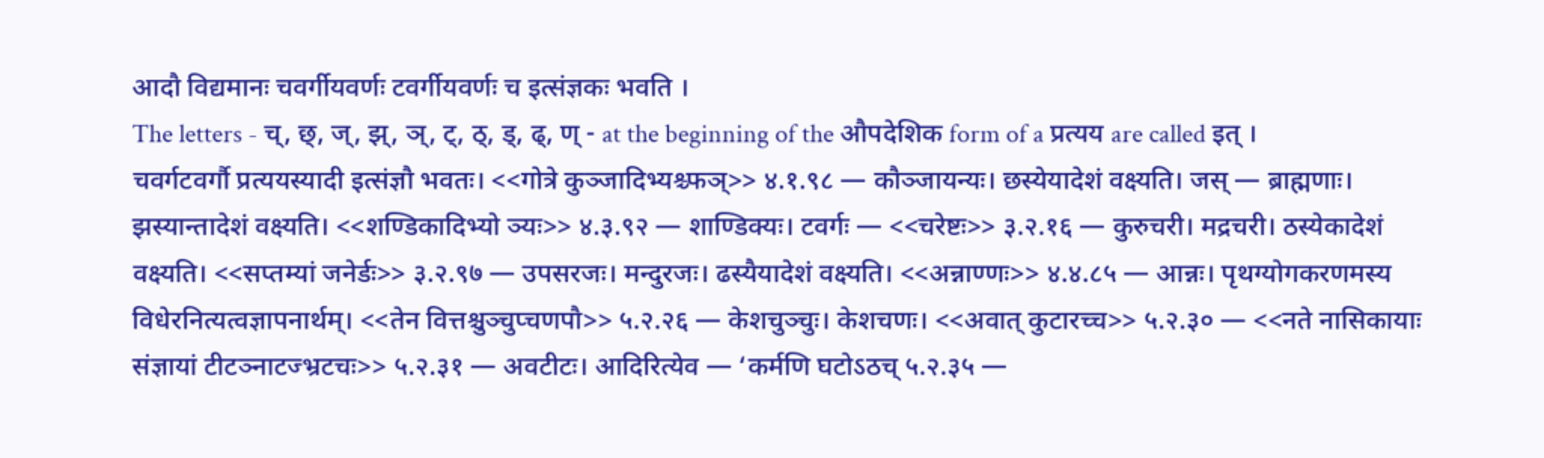आदौ विद्यमानः चवर्गीयवर्णः टवर्गीयवर्णः च इत्संज्ञकः भवति ।
The letters - च्, छ्, ज्, झ्, ञ्, ट्, ठ्, ड्, ढ्, ण् - at the beginning of the औपदेशिक form of a प्रत्यय are called इत् ।
चवर्गटवर्गौ प्रत्ययस्यादी इत्संज्ञौ भवतः। <<गोत्रे कुञ्जादिभ्यश्च्फञ्>> ४.१.९८ — कौञ्जायन्यः। छस्येयादेशं वक्ष्यति। जस् — ब्राह्मणाः। झस्यान्तादेशं वक्ष्यति। <<शण्डिकादिभ्यो ञ्यः>> ४.३.९२ — शाण्डिक्यः। टवर्गः — <<चरेष्टः>> ३.२.१६ — कुरुचरी। मद्रचरी। ठस्येकादेशं वक्ष्यति। <<सप्तम्यां जनेर्डः>> ३.२.९७ — उपसरजः। मन्दुरजः। ढस्यैयादेशं वक्ष्यति। <<अन्नाण्णः>> ४.४.८५ — आन्नः। पृथग्योगकरणमस्य विधेरनित्यत्वज्ञापनार्थम्। <<तेन वित्तश्चुञ्चुप्चणपौ>> ५.२.२६ — केशचुञ्चुः। केशचणः। <<अवात् कुटारच्च>> ५.२.३० — <<नते नासिकायाः संज्ञायां टीटञ्नाटज्भ्रटचः>> ५.२.३१ — अवटीटः। आदिरित्येव — ‘कर्मणि घटोऽठच् ५.२.३५ —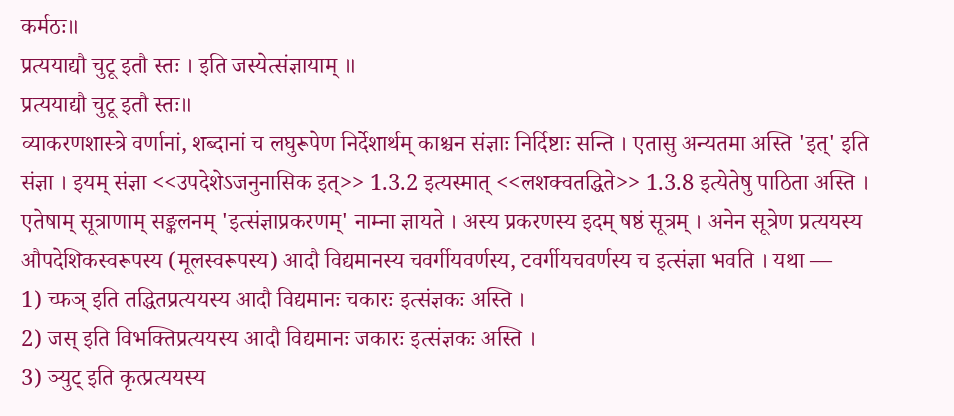कर्मठः॥
प्रत्ययाद्यौ चुटू इतौ स्तः । इति जस्येत्संज्ञायाम् ॥
प्रत्ययाद्यौ चुटू इतौ स्तः॥
व्याकरणशास्त्रे वर्णानां, शब्दानां च लघुरूपेण निर्देशार्थम् काश्चन संज्ञाः निर्दिष्टाः सन्ति । एतासु अन्यतमा अस्ति 'इत्' इति संज्ञा । इयम् संज्ञा <<उपदेशेऽजनुनासिक इत्>> 1.3.2 इत्यस्मात् <<लशक्वतद्धिते>> 1.3.8 इत्येतेषु पाठिता अस्ति । एतेषाम् सूत्राणाम् सङ्कलनम् 'इत्संज्ञाप्रकरणम्' नाम्ना ज्ञायते । अस्य प्रकरणस्य इदम् षष्ठं सूत्रम् । अनेन सूत्रेण प्रत्ययस्य औपदेशिकस्वरूपस्य (मूलस्वरूपस्य) आदौ विद्यमानस्य चवर्गीयवर्णस्य, टवर्गीयचवर्णस्य च इत्संज्ञा भवति । यथा —
1) च्फञ् इति तद्धितप्रत्ययस्य आदौ विद्यमानः चकारः इत्संज्ञकः अस्ति ।
2) जस् इति विभक्तिप्रत्ययस्य आदौ विद्यमानः जकारः इत्संज्ञकः अस्ति ।
3) ञ्युट् इति कृत्प्रत्ययस्य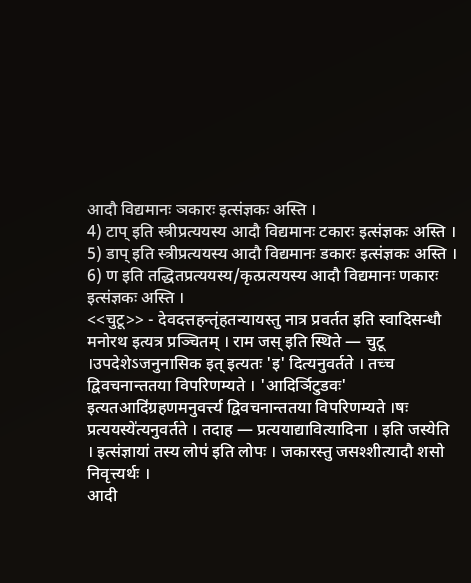आदौ विद्यमानः ञकारः इत्संज्ञकः अस्ति ।
4) टाप् इति स्त्रीप्रत्ययस्य आदौ विद्यमानः टकारः इत्संज्ञकः अस्ति ।
5) डाप् इति स्त्रीप्रत्ययस्य आदौ विद्यमानः डकारः इत्संज्ञकः अस्ति ।
6) ण इति तद्धितप्रत्ययस्य/कृत्प्रत्ययस्य आदौ विद्यमानः णकारः इत्संज्ञकः अस्ति ।
<<चुटू>> - देवदत्तहन्तृंहतन्यायस्तु नात्र प्रवर्तत इति स्वादिसन्धौ मनोरथ इत्यत्र प्रञ्चितम् । राम जस् इति स्थिते — चुटू ।उपदेशेऽजनुनासिक इत् इत्यतः 'इ' दित्यनुवर्तते । तच्च द्विवचनान्ततया विपरिणम्यते । 'आदिर्ञिटुडवः' इत्यतआदि॑ग्रहणमनुवर्त्त्य द्विवचनान्ततया विपरिणम्यते ।षः प्रत्ययस्ये॑त्यनुवर्तते । तदाह — प्रत्ययाद्यावित्यादिना । इति जस्येति । इत्संज्ञायां तस्य लोप॑ इति लोपः । जकारस्तु जसश्शीत्यादौ शसो निवृत्त्यर्थः ।
आदी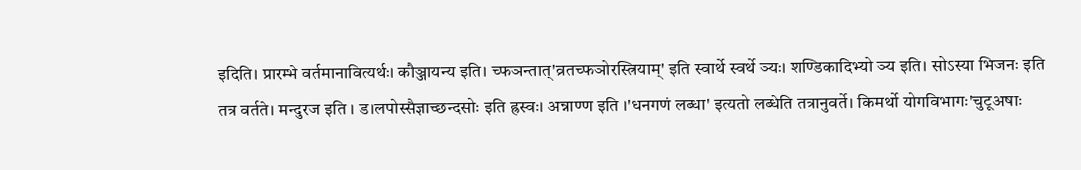इदिति। प्रारम्भे वर्तमानावित्यर्थः। कौञ्जायन्य इति। च्फञन्तात्'व्रतच्फञोरस्त्रियाम्' इति स्वार्थे स्वर्थे ञ्यः। शण्डिकादिभ्यो ञ्य इति। सोऽस्या भिजनः इति तत्र वर्तते। मन्दुरज इति । ड।लपोस्सैज्ञाच्छन्दसोः इति ह्रस्वः। अन्नाण्ण इति ।'धनगणं लब्धा' इत्यतो लब्धेति तत्रानुवर्ते। किमर्थो योगविभागः'चुटूअषाः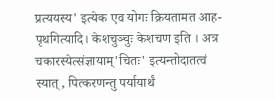प्रत्ययस्य' इत्येक एव योगः क्रियतामत आह-पृथगित्यादि। केशचुञ्चुः केशचण इति । अत्र चकारस्येत्संज्ञायाम्'चितः' इत्यन्तोदातत्वं स्यात्, पित्करणन्तु पर्यायार्थं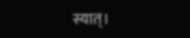स्यात्।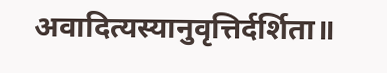अवादित्यस्यानुवृत्तिर्दर्शिता॥